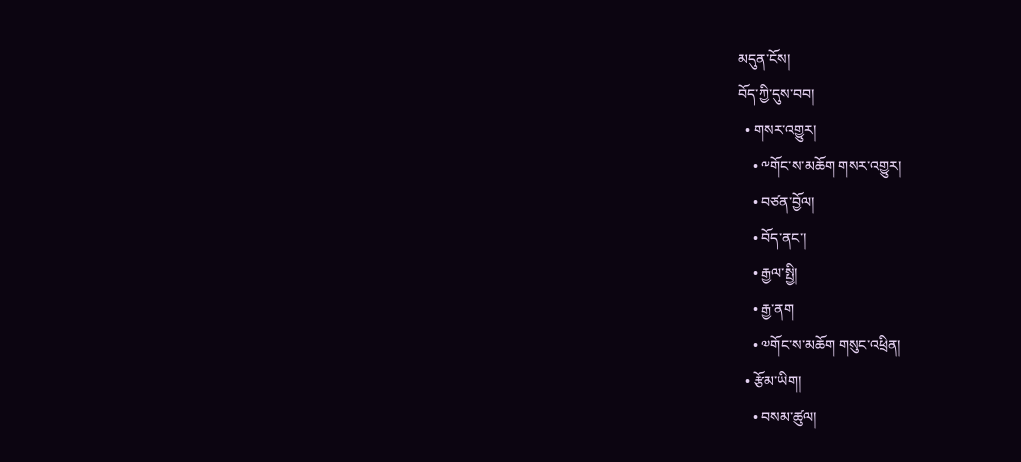མདུན་ངོས།
བོད་ཀྱི་དུས་བབ།
  • གསར་འགྱུར།
    • ༸གོང་ས་མཆོག གསར་འགྱུར།
    • བཙན་བྱོལ།
    • བོད་ནང་།
    • རྒྱལ་སྤྱི།
    • རྒྱ་ནག
    • ༧གོང་ས་མཆོག གསུང་འཕྲིན།
  • རྩོམ་ཡིག།
    • བསམ་ཚུལ།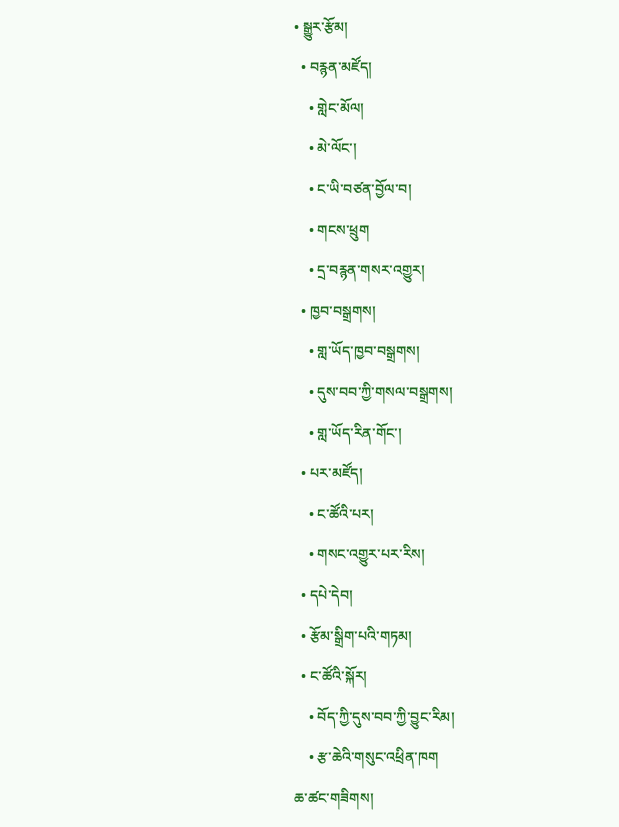• སྒྱུར་རྩོམ།
  • བརྙན་མཛོད།
    • གླེང་མོལ།
    • མེ་ལོང་།
    • ང་ཡི་བཙན་བྱོལ་བ།
    • གངས་ཕྲུག
    • དྲ་བརྙན་གསར་འགྱུར།
  • ཁྱབ་བསྒྲགས།
    • གླ་ཡོད་ཁྱབ་བསྒྲགས།
    • དུས་བབ་ཀྱི་གསལ་བསྒྲགས།
    • གླ་ཡོད་རིན་གོང་།
  • པར་མཛོད།
    • ང་ཚོའི་པར།
    • གསང་འགྱུར་པར་རིས།
  • དཔེ་དེབ།
  • རྩོམ་སྒྲིག་པའི་གཏམ།
  • ང་ཚོའི་སྐོར།
    • བོད་ཀྱི་དུས་བབ་ཀྱི་བྱུང་རིམ།
    • རྩ་ཆེའི་གསུང་འཕྲིན་ཁག
ཆ་ཚང་གཟིགས།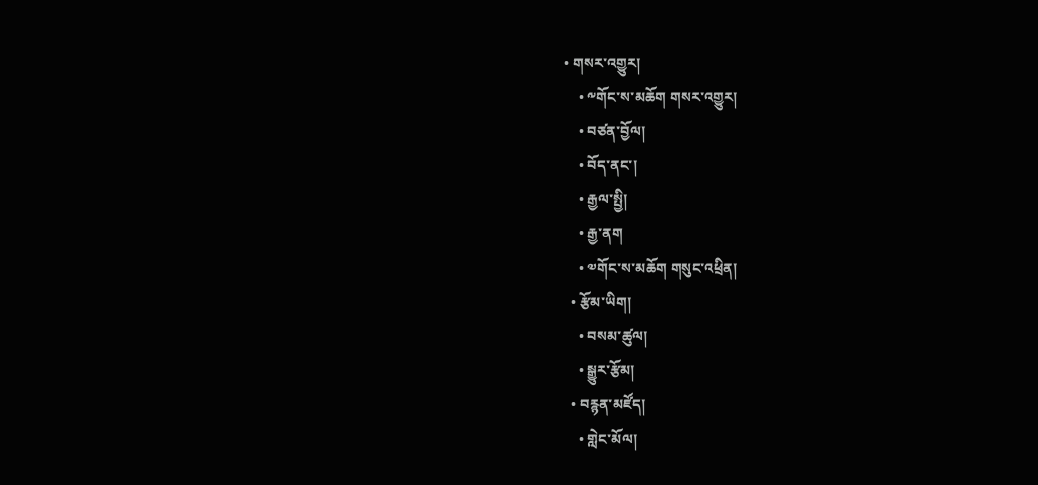• གསར་འགྱུར།
    • ༸གོང་ས་མཆོག གསར་འགྱུར།
    • བཙན་བྱོལ།
    • བོད་ནང་།
    • རྒྱལ་སྤྱི།
    • རྒྱ་ནག
    • ༧གོང་ས་མཆོག གསུང་འཕྲིན།
  • རྩོམ་ཡིག།
    • བསམ་ཚུལ།
    • སྒྱུར་རྩོམ།
  • བརྙན་མཛོད།
    • གླེང་མོལ།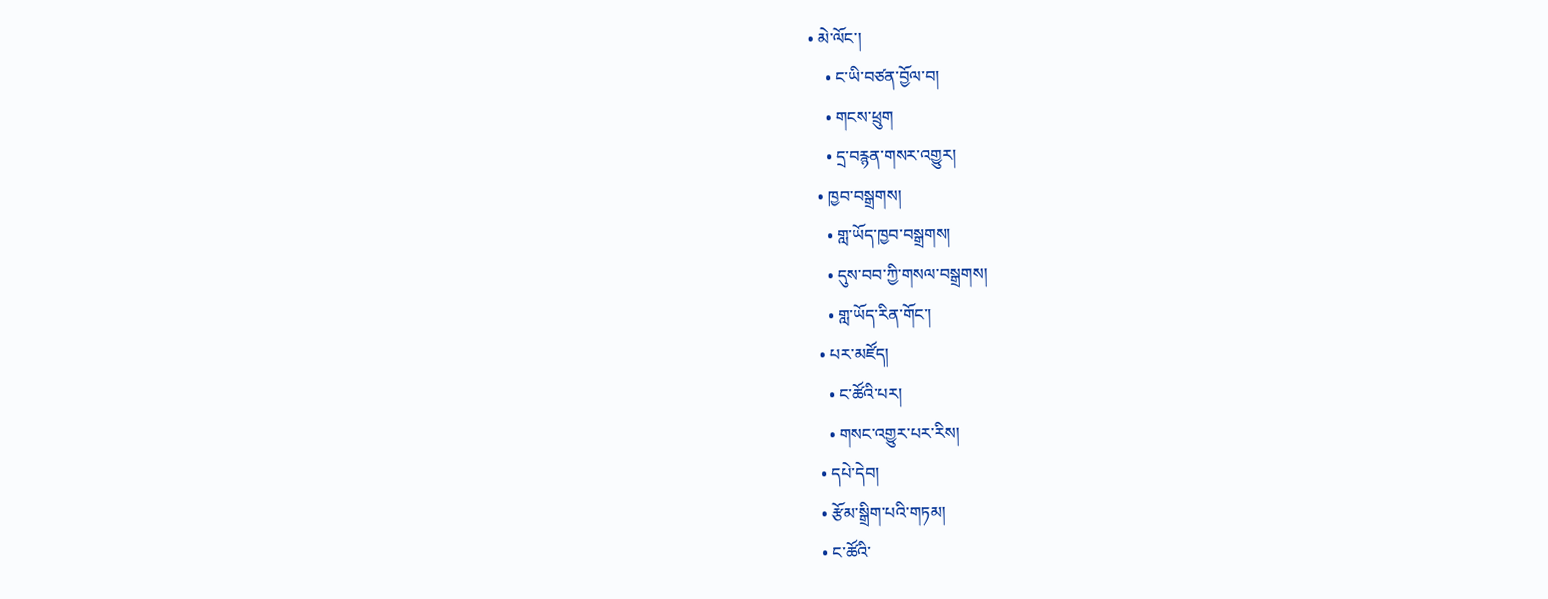• མེ་ལོང་།
    • ང་ཡི་བཙན་བྱོལ་བ།
    • གངས་ཕྲུག
    • དྲ་བརྙན་གསར་འགྱུར།
  • ཁྱབ་བསྒྲགས།
    • གླ་ཡོད་ཁྱབ་བསྒྲགས།
    • དུས་བབ་ཀྱི་གསལ་བསྒྲགས།
    • གླ་ཡོད་རིན་གོང་།
  • པར་མཛོད།
    • ང་ཚོའི་པར།
    • གསང་འགྱུར་པར་རིས།
  • དཔེ་དེབ།
  • རྩོམ་སྒྲིག་པའི་གཏམ།
  • ང་ཚོའི་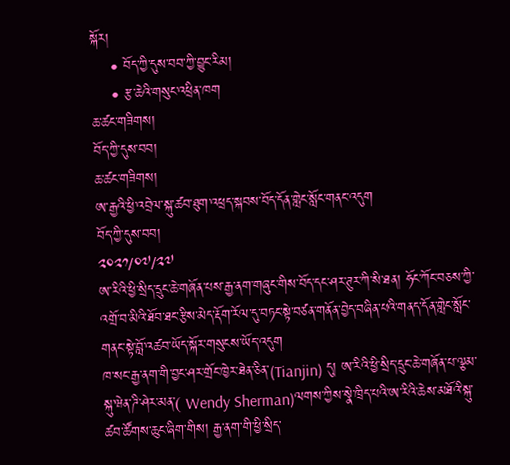སྐོར།
    • བོད་ཀྱི་དུས་བབ་ཀྱི་བྱུང་རིམ།
    • རྩ་ཆེའི་གསུང་འཕྲིན་ཁག
ཆ་ཚང་གཟིགས།
བོད་ཀྱི་དུས་བབ།
ཆ་ཚང་གཟིགས།
ཨ་རྒྱའི་ཕྱི་འབྲེལ་སྐུ་ཚབ་ཐུག་འཕྲད་སྐབས་བོད་དོན་གླེང་སློང་གནང་འདུག
བོད་ཀྱི་དུས་བབ།
༢༠༢༡/༠༧/༢༧
ཨ་རིའི་ཕྱི་སྲིད་དྲུང་ཆེ་གཞོན་པས་རྒྱ་ནག་གཞུང་གིས་བོད་དང་ཤར་ཊུར་ཀི་སི་ཐན། ཧོང་ཀོང་བཅས་ཀྱི་འགྲོ་བ་མིའི་ཐོབ་ཐང་རྩིས་མེད་རྡོག་རོལ་དུ་བཏང་སྟེ་བཙན་གནོན་བྱེད་བཞིན་པའི་གནད་དོན་གླེང་སློང་གནང་སྟེ་བློ་འཚབ་ཡོད་སྐོར་གསུངས་ཡོད་འདུག
ཁ་སང་རྒྱ་ནག་གི་བྱང་ཤར་གྲོང་ཁྱེར་ཐེན་ཅིན་(Tianjin) དུ། ཨ་རིའི་ཕྱི་སྲིད་དྲུང་ཆེ་གཞོན་པ་ལྕམ་སྐུ་ཝེན་ཌི་ཤེར་མན་( Wendy Sherman)ལགས་ཀྱིས་སྣེ་ཁྲིད་པའི་ཨ་རིའི་ཆེས་མཐོའི་སྐུ་ཚབ་ཚོགས་ཆུང་ཞིག་གིས། རྒྱ་ནག་གི་ཕྱི་སྲིད་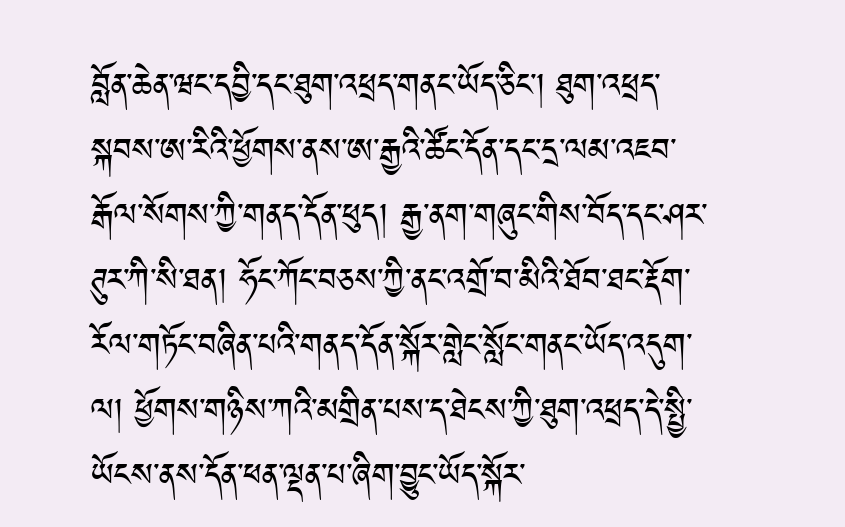བློན་ཆེན་ཝང་དབྱི་དང་ཐུག་འཕྲད་གནང་ཡོད་ཅིང་། ཐུག་འཕྲད་སྐབས་ཨ་རིའི་ཕྱོགས་ནས་ཨ་རྒྱའི་ཚོང་དོན་དང་དྲ་ལམ་འཇབ་རྒོལ་སོགས་ཀྱི་གནད་དོན་ཕུད། རྒྱ་ནག་གཞུང་གིས་བོད་དང་ཤར་ཊུར་ཀི་སི་ཐན། ཧོང་ཀོང་བཅས་ཀྱི་ནང་འགྲོ་བ་མིའི་ཐོབ་ཐང་རྡོག་རོལ་གཏོང་བཞིན་པའི་གནད་དོན་སྐོར་གླེང་སློང་གནང་ཡོད་འདུག་ལ། ཕྱོགས་གཉིས་ཀའི་མགྲིན་པས་ད་ཐེངས་ཀྱི་ཐུག་འཕྲད་དེ་སྤྱི་ཡོངས་ནས་དོན་ཕན་ལྡན་པ་ཞིག་བྱུང་ཡོད་སྐོར་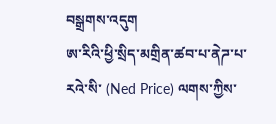བསྒྲགས་འདུག
ཨ་རིའི་ཕྱི་སྲིད་མགྲིན་ཚབ་པ་ནེཌ་པ་རའེ་སི་ (Ned Price) ལགས་ཀྱིས་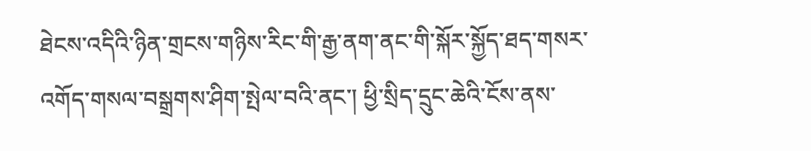ཐེངས་འདིའི་ཉིན་གྲངས་གཉིས་རིང་གི་རྒྱ་ནག་ནང་གི་སྐོར་སྐྱོད་ཐད་གསར་འགོད་གསལ་བསྒྲགས་ཤིག་སྤེལ་བའི་ནང་། ཕྱི་སྲིད་དྲུང་ཆེའི་ངོས་ནས་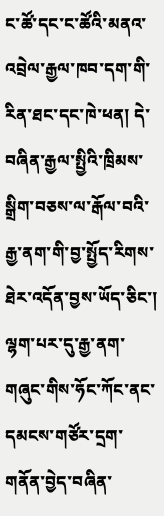ང་ཚོ་དང་ང་ཚོའི་མནའ་འབྲེལ་རྒྱལ་ཁབ་དག་གི་རིན་ཐང་དང་ཁེ་ཕན། དེ་བཞིན་རྒྱལ་སྤྱིའི་ཁྲིམས་སྒྲིག་བཅས་ལ་རྒོལ་བའི་རྒྱ་ནག་གི་བྱ་སྤྱོད་རིགས་ཐེར་འདོན་བྱས་ཡོད་ཅིང་། ལྷག་པར་དུ་རྒྱ་ནག་གཞུང་གིས་ཧོང་ཀོང་ནང་དམངས་གཙོར་དྲག་གནོན་བྱེད་བཞིན་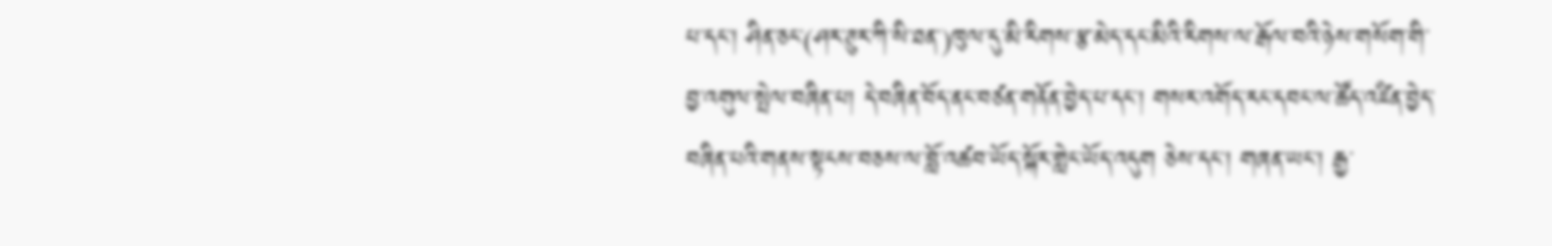པ་དང་། ཤིན་ཅང་(ཤར་ཊུར་ཀི་སི་ཐན་)ཁུལ་དུ་མི་རིགས་རྩ་མེད་དང་མིའི་རིགས་ལ་རྒོལ་བའི་ཉེས་གསོག་གི་བྱ་འགུལ་སྤེལ་བཞིན་པ། དེ་བཞིན་བོད་ནང་བཙན་གནོན་བྱེད་པ་དང་། གསར་འགོད་རང་དབང་ལ་ཚོད་འཛིན་བྱེད་བཞིན་པའི་གནས་སྟངས་བཅས་ལ་བློ་འཚབ་ཡོད་སྐོར་གླེང་ཡོད་འདུག ཅེས་དང་། གཞན་ཡང་། རྒྱ་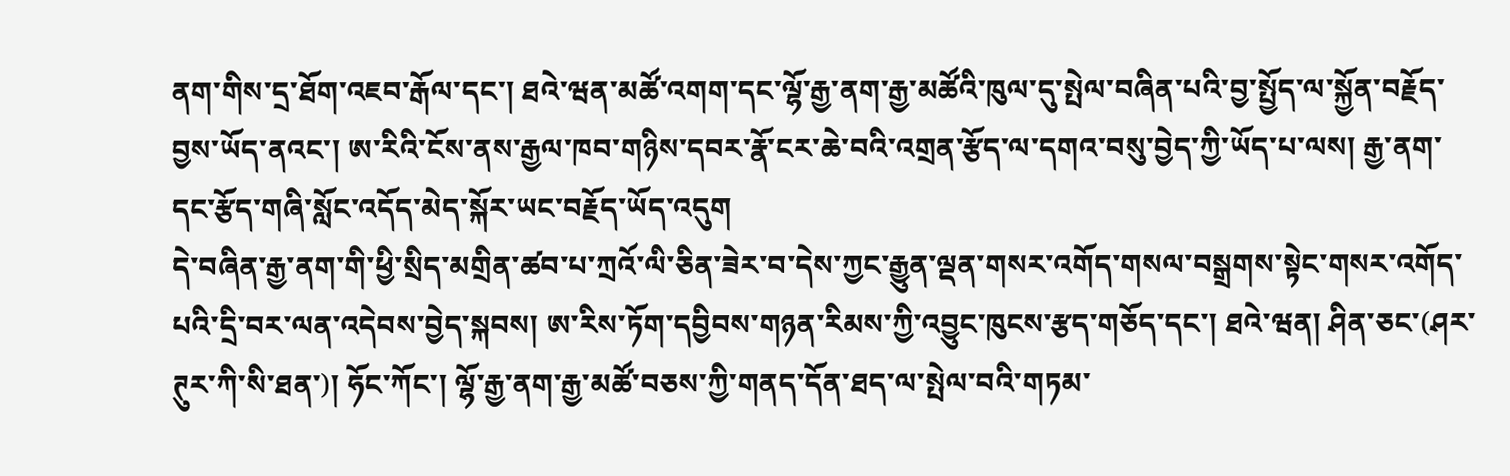ནག་གིས་དྲ་ཐོག་འཇབ་རྒོལ་དང་། ཐའེ་ཝན་མཚོ་འགག་དང་ལྷོ་རྒྱ་ནག་རྒྱ་མཚོའི་ཁུལ་དུ་སྤེལ་བཞིན་པའི་བྱ་སྤྱོད་ལ་སྐྱོན་བརྗོད་བྱས་ཡོད་ནའང་། ཨ་རིའི་ངོས་ནས་རྒྱལ་ཁབ་གཉིས་དབར་རྣོ་ངར་ཆེ་བའི་འགྲན་རྩོད་ལ་དགའ་བསུ་བྱེད་ཀྱི་ཡོད་པ་ལས། རྒྱ་ནག་དང་རྩོད་གཞི་སློང་འདོད་མེད་སྐོར་ཡང་བརྗོད་ཡོད་འདུག
དེ་བཞིན་རྒྱ་ནག་གི་ཕྱི་སྲིད་མགྲིན་ཚབ་པ་ཀྲའོ་ལི་ཅིན་ཟེར་བ་དེས་ཀྱང་རྒྱུན་ལྡན་གསར་འགོད་གསལ་བསྒྲགས་སྟེང་གསར་འགོད་པའི་དྲི་བར་ལན་འདེབས་བྱེད་སྐབས། ཨ་རིས་ཏོག་དབྱིབས་གཉན་རིམས་ཀྱི་འབྱུང་ཁུངས་རྩད་གཅོད་དང་། ཐའེ་ཝན། ཤིན་ཅང་(ཤར་ཊུར་ཀི་སི་ཐན་)། ཧོང་ཀོང་། ལྷོ་རྒྱ་ནག་རྒྱ་མཚོ་བཅས་ཀྱི་གནད་དོན་ཐད་ལ་སྤེལ་བའི་གཏམ་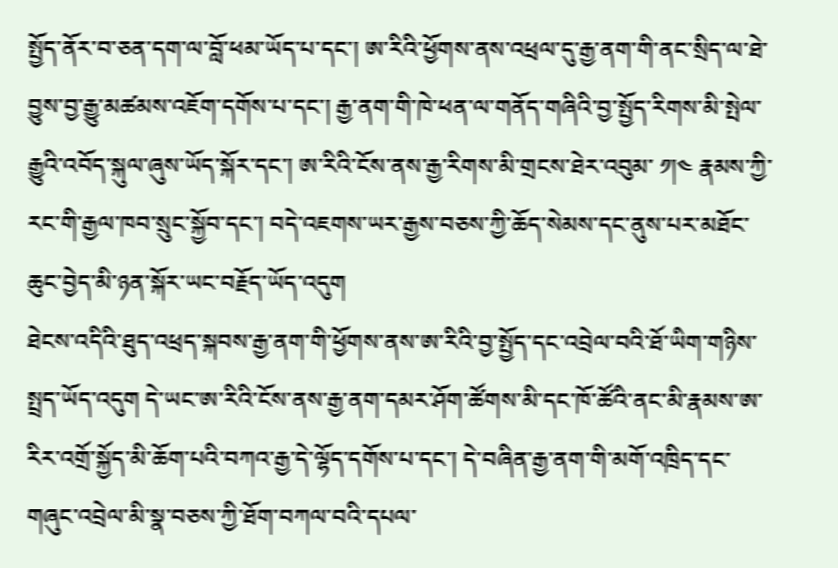སྤྱོད་ནོར་བ་ཅན་དག་ལ་བློ་ཕམ་ཡོད་པ་དང་། ཨ་རིའི་ཕྱོགས་ནས་འཕྲལ་དུ་རྒྱ་ནག་གི་ནང་སྲིད་ལ་ཐེ་བྱུས་བྱ་རྒྱུ་མཚམས་འཇོག་དགོས་པ་དང་། རྒྱ་ནག་གི་ཁེ་ཕན་ལ་གནོད་གཞིའི་བྱ་སྤྱོད་རིགས་མི་སྤེལ་རྒྱུའི་འབོད་སྐུལ་ཞུས་ཡོད་སྐོར་དང་། ཨ་རིའི་ངོས་ནས་རྒྱ་རིགས་མི་གྲངས་ཐེར་འབུམ་ ༡།༤ རྣམས་ཀྱི་རང་གི་རྒྱལ་ཁབ་སྲུང་སྐྱོབ་དང་། བདེ་འཇགས་ཡར་རྒྱས་བཅས་ཀྱི་ཆོད་སེམས་དང་ནུས་པར་མཐོང་ཆུང་བྱེད་མི་ཉན་སྐོར་ཡང་བརྗོད་ཡོད་འདུག
ཐེངས་འདིའི་ཐུད་འཕྲད་སྐབས་རྒྱ་ནག་གི་ཕྱོགས་ནས་ཨ་རིའི་བྱ་སྤྱོད་དང་འབྲེལ་བའི་ཐོ་ཡིག་གཉིས་སྤྲད་ཡོད་འདུག དེ་ཡང་ཨ་རིའི་ངོས་ནས་རྒྱ་ནག་དམར་ཤོག་ཚོགས་མི་དང་ཁོ་ཚོའི་ནང་མི་རྣམས་ཨ་རིར་འགྲོ་སྐྱོད་མི་ཆོག་པའི་བཀའ་རྒྱ་དེ་ལྷོད་དགོས་པ་དང་། དེ་བཞིན་རྒྱ་ནག་གི་མགོ་འཁྲིད་དང་གཞུང་འབྲེལ་མི་སྣ་བཅས་ཀྱི་ཐོག་བཀལ་བའི་དཔལ་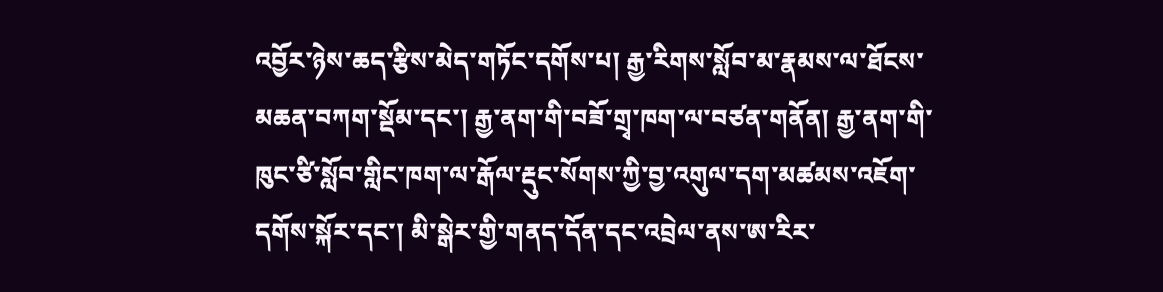འབྱོར་ཉེས་ཆད་རྩིས་མེད་གཏོང་དགོས་པ། རྒྱ་རིགས་སློབ་མ་རྣམས་ལ་ཐོངས་མཆན་བཀག་སྡོམ་དང་། རྒྱ་ནག་གི་བཟོ་གྲྭ་ཁག་ལ་བཙན་གནོན། རྒྱ་ནག་གི་ཁུང་ཙི་སློབ་གླིང་ཁག་ལ་རྒོལ་རྡུང་སོགས་ཀྱི་བྱ་འགུལ་དག་མཚམས་འཇོག་དགོས་སྐོར་དང་། མི་སྒེར་གྱི་གནད་དོན་དང་འབྲེལ་ནས་ཨ་རིར་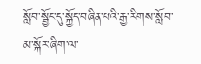སློབ་སྦྱོང་དུ་སྐྱོད་བཞིན་པའི་རྒྱ་རིགས་སློབ་མ་སྐོར་ཞིག་ལ་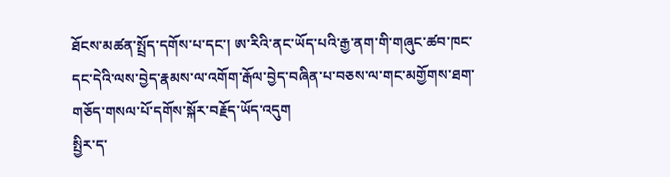ཐོངས་མཚན་སྤྲོད་དགོས་པ་དང་། ཨ་རིའི་ནང་ཡོད་པའི་རྒྱ་ནག་གི་གཞུང་ཚབ་ཁང་དང་དེའི་ལས་བྱེད་རྣམས་ལ་འགོག་རྒོལ་བྱེད་བཞིན་པ་བཅས་ལ་གང་མགྱོགས་ཐག་གཅོད་གསལ་པོ་དགོས་སྐོར་བརྗོད་ཡོད་འདུག
སྤྱིར་ད་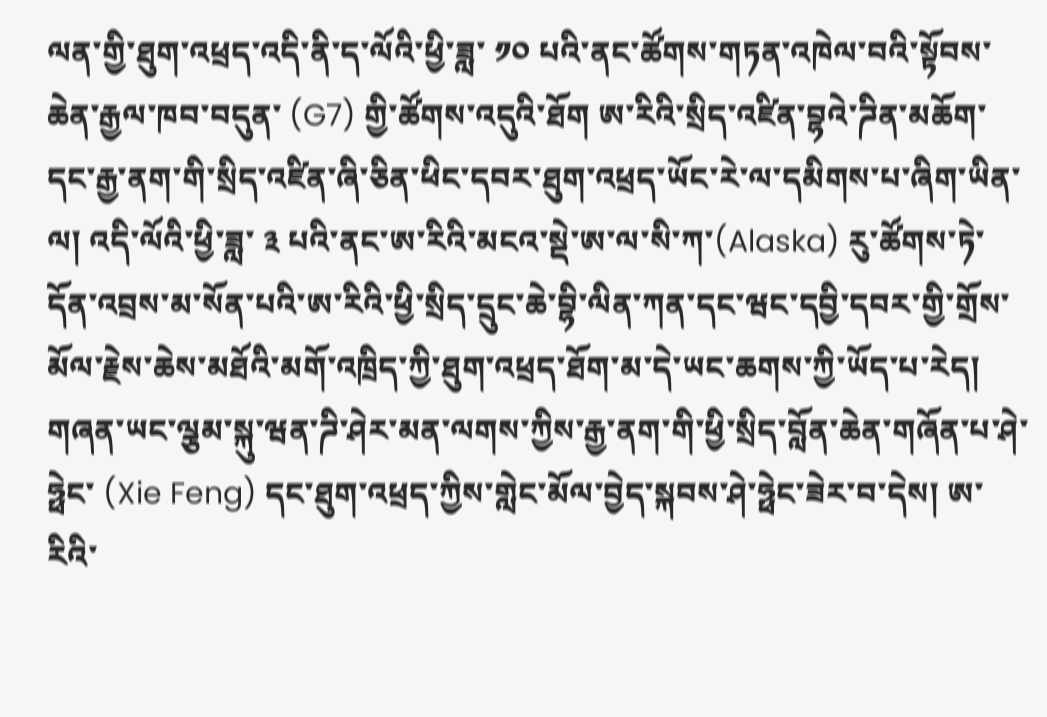ལན་གྱི་ཐུག་འཕྲད་འདི་ནི་ད་ལོའི་ཕྱི་ཟླ་ ༡༠ པའི་ནང་ཚོགས་གཏན་འཁེལ་བའི་སྟོབས་ཆེན་རྒྱལ་ཁབ་བདུན་ (G7) གྱི་ཚོགས་འདུའི་ཐོག ཨ་རིའི་སྲིད་འཛིན་བྷའེ་ཌིན་མཆོག་དང་རྒྱ་ནག་གི་སྲིད་འཛིན་ཞི་ཅིན་ཕིང་དབར་ཐུག་འཕྲད་ཡོང་རེ་ལ་དམིགས་པ་ཞིག་ཡིན་ལ། འདི་ལོའི་ཕྱི་ཟླ་ ༣ པའི་ནང་ཨ་རིའི་མངའ་སྡེ་ཨ་ལ་སི་ཀ་(Alaska) རུ་ཚོགས་ཏེ་དོན་འབྲས་མ་སོན་པའི་ཨ་རིའི་ཕྱི་སྲིད་དྲུང་ཆེ་བྷི་ལིན་ཀན་དང་ཝང་དབྱི་དབར་གྱི་གྲོས་མོལ་རྗེས་ཆེས་མཐོའི་མགོ་འཁྲིད་ཀྱི་ཐུག་འཕྲད་ཐོག་མ་དེ་ཡང་ཆགས་ཀྱི་ཡོད་པ་རེད། གཞན་ཡང་ལྕམ་སྐུ་ཝན་ཌི་ཤེར་མན་ལགས་ཀྱིས་རྒྱ་ནག་གི་ཕྱི་སྲིད་བློན་ཆེན་གཞོན་པ་ཤེ་ཧྥེང་ (Xie Feng) དང་ཐུག་འཕྲད་ཀྱིས་གླེང་མོལ་བྱེད་སྐབས་ཤེ་ཧྥེང་ཟེར་བ་དེས། ཨ་རིའི་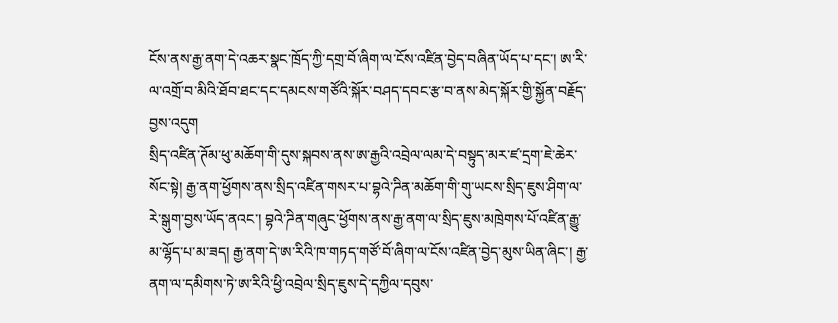ངོས་ནས་རྒྱ་ནག་དེ་འཆར་སྣང་ཁྲོད་ཀྱི་དགྲ་བོ་ཞིག་ལ་ངོས་འཛིན་བྱེད་བཞིན་ཡོད་པ་དང་། ཨ་རི་ལ་འགྲོ་བ་མིའི་ཐོབ་ཐང་དང་དམངས་གཙོའི་སྐོར་བཤད་དབང་རྩ་བ་ནས་མེད་སྐོར་གྱི་སྐྱོན་བརྗོད་བྱས་འདུག
སྲིད་འཛིན་ཊོམ་ཕུ་མཆོག་གི་དུས་སྐབས་ནས་ཨ་རྒྱའི་འབྲེལ་ལམ་དེ་བསྟུད་མར་ཛ་དྲག་ཇེ་ཆེར་སོང་སྟེ། རྒྱ་ནག་ཕྱོགས་ནས་སྲིད་འཛིན་གསར་པ་བྷའེ་ཌིན་མཆོག་གི་གུ་ཡངས་སྲིད་ཇུས་ཤིག་ལ་རེ་སྒུག་བྱས་ཡོད་ནའང་། བྷའེ་ཌིན་གཞུང་ཕྱོགས་ནས་རྒྱ་ནག་ལ་སྲིད་ཇུས་མཁྲེགས་པོ་འཛིན་རྒྱུ་མ་ལྷོད་པ་མ་ཟད། རྒྱ་ནག་དེ་ཨ་རིའི་ཁ་གཏད་གཙོ་བོ་ཞིག་ལ་ངོས་འཛིན་བྱེད་མུས་ཡིན་ཞིང་། རྒྱ་ནག་ལ་དམིགས་ཏེ་ཨ་རིའི་ཕྱི་འབྲེལ་སྲིད་ཇུས་དེ་དཀྱིལ་དབུས་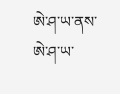ཨེ་ཤ་ཡ་ནས་ཨེ་ཤ་ཡ་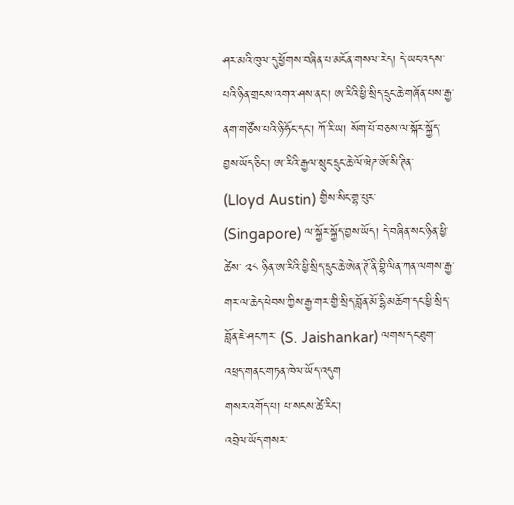ཤར་མའི་ཁུལ་དུ་ཕྱོགས་བཞིན་པ་མངོན་གསལ་རེད། དེ་ཡང་འདས་པའི་ཉིན་གྲངས་འགའ་ཤས་ནང་། ཨ་རིའི་ཕྱི་སྲིད་དྲུང་ཆེ་གཞོན་པས་རྒྱ་ནག་གཙོས་པའི་ཉི་ཧོང་དང་། ཀོ་རི་ཡ། སོག་པོ་བཅས་ལ་སྐོར་སྐྱོད་བྱས་ཡོད་ཅིང་། ཨ་རིའི་རྒྱལ་སྲུང་དྲུང་ཆེ་ལོ་ཝེཌ་ཨོ་སི་ཊིན་ (Lloyd Austin) གྱིས་སིང་གྷ་པུར་ (Singapore) ལ་སྐྱོར་སྐྱོད་བྱས་ཡོད། དེ་བཞིན་སང་ཉིན་ཕྱི་ཚེས་ ༢༨ ཉིན་ཨ་རིའི་ཕྱི་སྲིད་དྲུང་ཆེ་ཨེན་ཊོ་ནི་བྷི་ལིན་ཀན་ལགས་རྒྱ་གར་ལ་ཆེད་ཕེབས་ཀྱིས་རྒྱ་གར་གྱི་སྲིད་བློན་མོ་དྷི་མཆོག་དང་ཕྱི་སྲིད་བློན་ཇེ་ཤང་ཀར་ (S. Jaishankar) ལགས་དང་ཐུག་འཕྲད་གནང་གཏན་ཁེལ་ཡོད་འདུག
གསར་འགོད་པ། པ་སངས་ཚེ་རིང་།
འབྲེལ་ཡོད་གསར་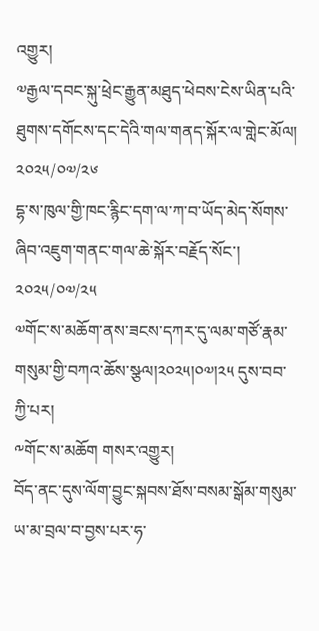འགྱུར།
༧རྒྱལ་དབང་སྐུ་ཕྲེང་རྒྱུན་མཐུད་ཕེབས་ངེས་ཡིན་པའི་ཐུགས་དགོངས་དང་དེའི་གལ་གནད་སྐོར་ལ་གླེང་མོལ།
༢༠༢༥/༠༧/༢༦
དྷ་ས་ཁུལ་གྱི་ཁང་རྙིང་དག་ལ་ཀ་བ་ཡོད་མེད་སོགས་ཞིབ་འཇུག་གནང་གལ་ཆེ་སྐོར་བརྗོད་སོང་།
༢༠༢༥/༠༧/༢༥
༧གོང་ས་མཆོག་ནས་ཟངས་དཀར་དུ་ལམ་གཙོ་རྣམ་གསུམ་གྱི་བཀའ་ཆོས་སྩལ།༢༠༢༥།༠༧།༢༥ དུས་བབ་ཀྱི་པར།
༸གོང་ས་མཆོག གསར་འགྱུར།
བོད་ནང་དུས་ལོག་བྱུང་སྐབས་ཐོས་བསམ་སྒོམ་གསུམ་ཡ་མ་བྲལ་བ་བྱས་པར་ཧ་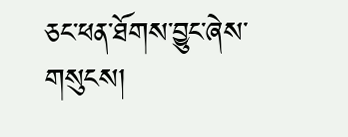ཅང་ཕན་ཐོགས་བྱུང་ཞེས་གསུངས།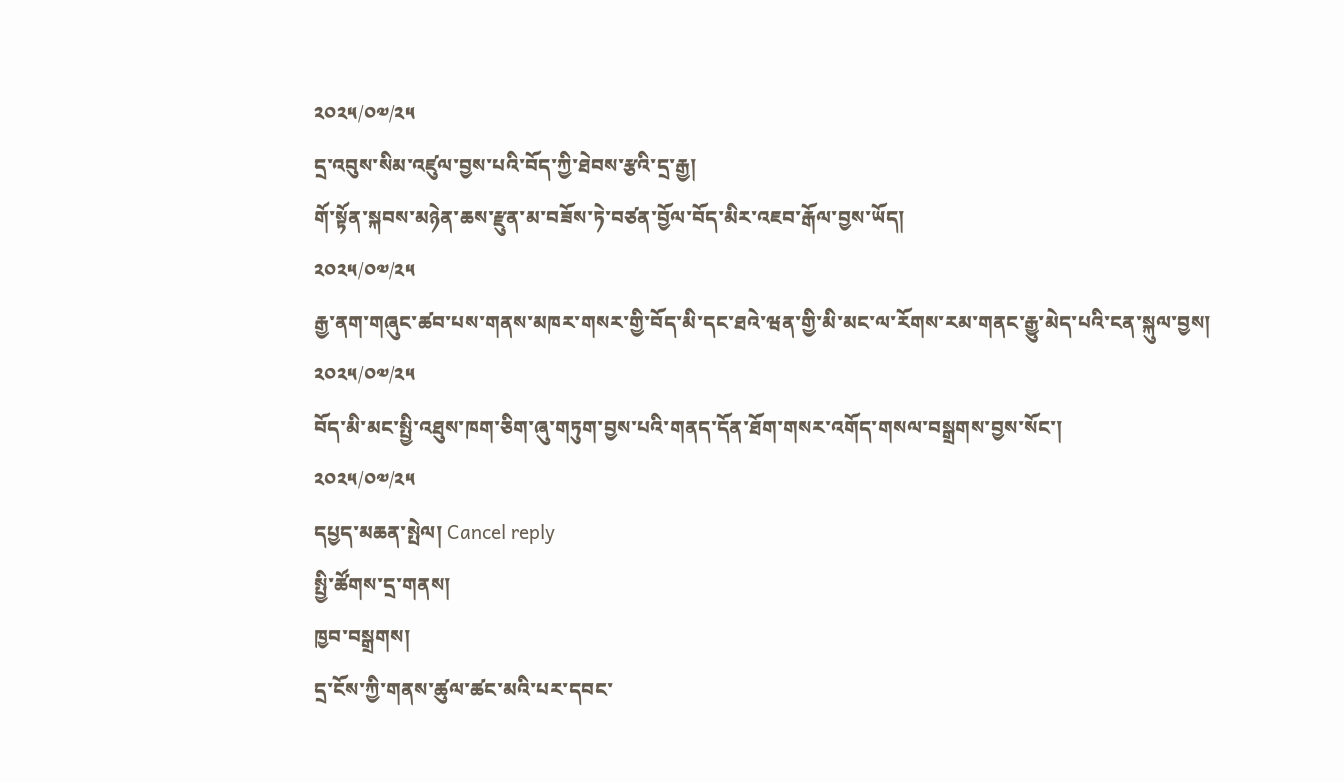༢༠༢༥/༠༧/༢༥
དྲ་འབུས་སིམ་འཛུལ་བྱས་པའི་བོད་ཀྱི་ཐེབས་རྩའི་དྲ་རྒྱ།
གོ་སྟོན་སྐབས་མཉེན་ཆས་རྫུན་མ་བཟོས་ཏེ་བཙན་བྱོལ་བོད་མིར་འཇབ་རྒོལ་བྱས་ཡོད།
༢༠༢༥/༠༧/༢༥
རྒྱ་ནག་གཞུང་ཚབ་པས་གནས་མཁར་གསར་གྱི་བོད་མི་དང་ཐའེ་ཝན་གྱི་མི་མང་ལ་རོགས་རམ་གནང་རྒྱུ་མེད་པའི་ངན་སྐུལ་བྱས།
༢༠༢༥/༠༧/༢༥
བོད་མི་མང་སྤྱི་འཐུས་ཁག་ཅིག་ཞུ་གཏུག་བྱས་པའི་གནད་དོན་ཐོག་གསར་འགོད་གསལ་བསྒྲགས་བྱས་སོང་།
༢༠༢༥/༠༧/༢༥
དཔྱད་མཆན་སྤེལ། Cancel reply
སྤྱི་ཚོགས་དྲ་གནས།
ཁྱབ་བསྒྲགས།
དྲ་ངོས་ཀྱི་གནས་ཚུལ་ཚང་མའི་པར་དབང་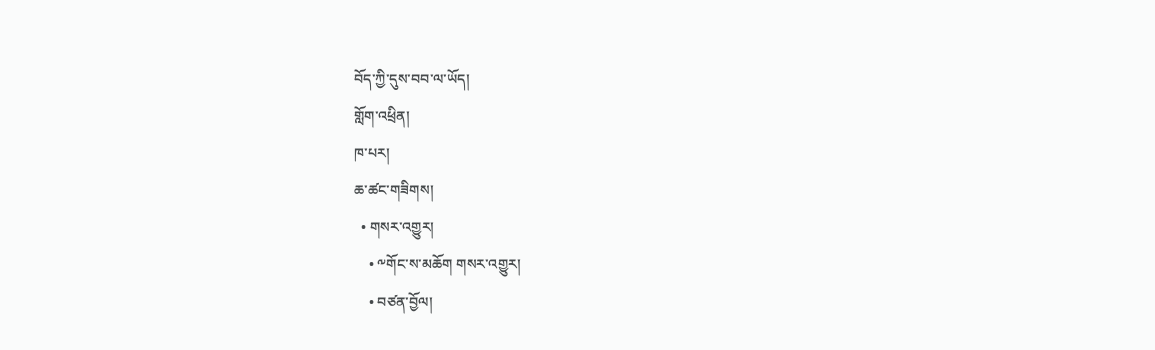བོད་ཀྱི་དུས་བབ་ལ་ཡོད།
གློག་འཕྲིན།
ཁ་པར།
ཆ་ཚང་གཟིགས།
  • གསར་འགྱུར།
    • ༸གོང་ས་མཆོག གསར་འགྱུར།
    • བཙན་བྱོལ།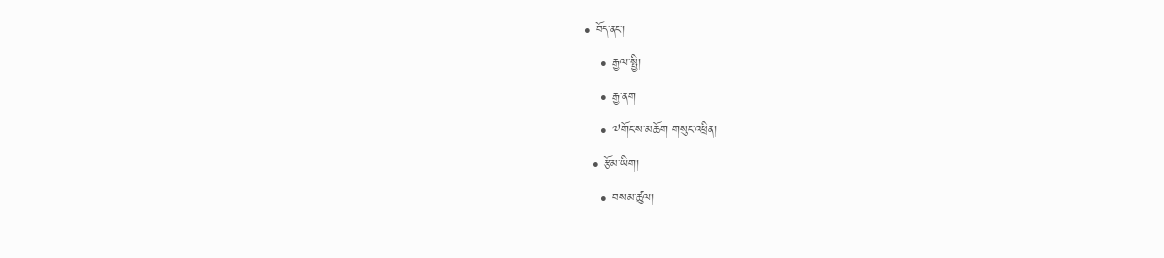• བོད་ནང་།
    • རྒྱལ་སྤྱི།
    • རྒྱ་ནག
    • ༧གོང་ས་མཆོག གསུང་འཕྲིན།
  • རྩོམ་ཡིག།
    • བསམ་ཚུལ།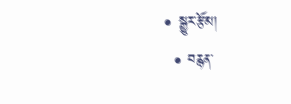• སྒྱུར་རྩོམ།
  • བརྙན་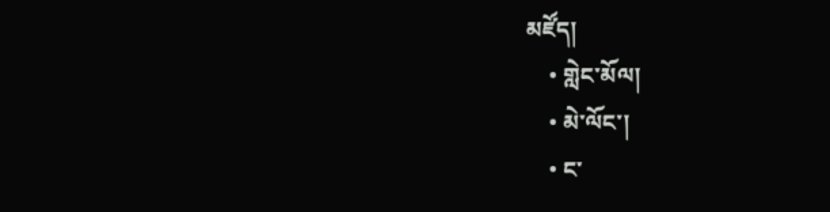མཛོད།
    • གླེང་མོལ།
    • མེ་ལོང་།
    • ང་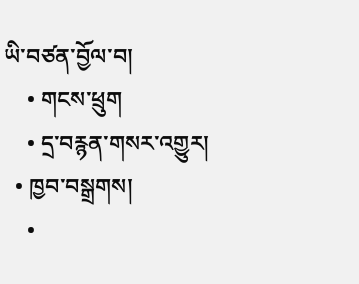ཡི་བཙན་བྱོལ་བ།
    • གངས་ཕྲུག
    • དྲ་བརྙན་གསར་འགྱུར།
  • ཁྱབ་བསྒྲགས།
    •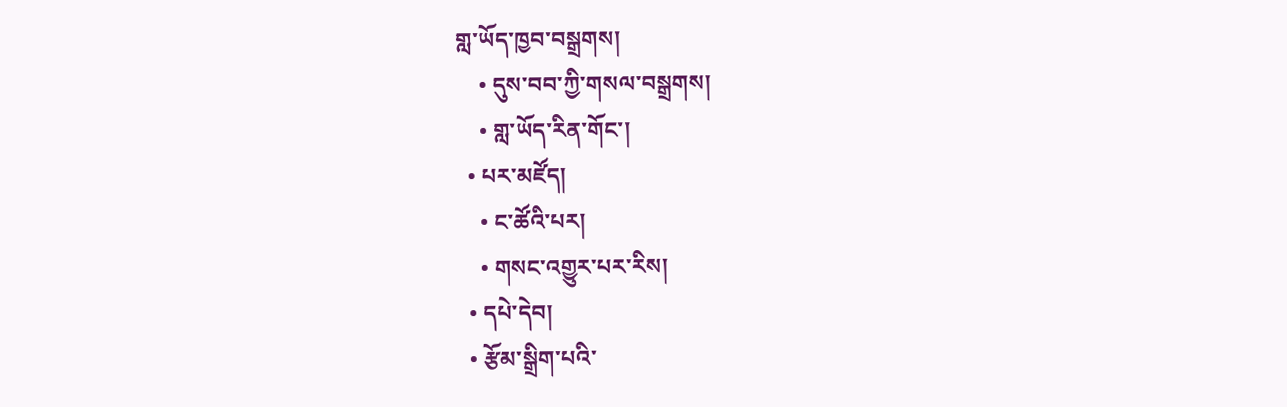གླ་ཡོད་ཁྱབ་བསྒྲགས།
    • དུས་བབ་ཀྱི་གསལ་བསྒྲགས།
    • གླ་ཡོད་རིན་གོང་།
  • པར་མཛོད།
    • ང་ཚོའི་པར།
    • གསང་འགྱུར་པར་རིས།
  • དཔེ་དེབ།
  • རྩོམ་སྒྲིག་པའི་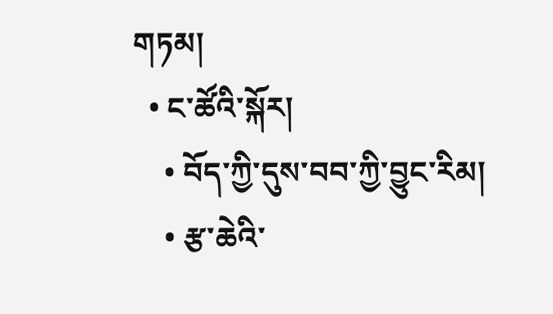གཏམ།
  • ང་ཚོའི་སྐོར།
    • བོད་ཀྱི་དུས་བབ་ཀྱི་བྱུང་རིམ།
    • རྩ་ཆེའི་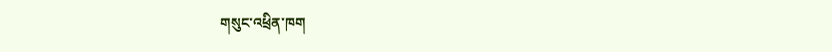གསུང་འཕྲིན་ཁག